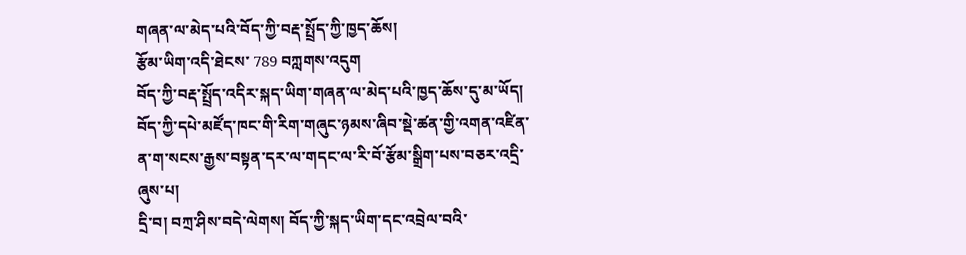གཞན་ལ་མེད་པའི་བོད་ཀྱི་བརྡ་སྤྲོད་ཀྱི་ཁྱད་ཆོས།
རྩོམ་ཡིག་འདི་ཐེངས་ 789 བཀླགས་འདུག
བོད་ཀྱི་བརྡ་སྤྲོད་འདིར་སྐད་ཡིག་གཞན་ལ་མེད་པའི་ཁྱད་ཆོས་དུ་མ་ཡོད།
བོད་ཀྱི་དཔེ་མཛོད་ཁང་གི་རིག་གཞུང་ཉམས་ཞིབ་སྡེ་ཚན་གྱི་འགན་འཛིན་ན་ག་སངས་རྒྱས་བསྟན་དར་ལ་གདང་ལ་རི་བོ་རྩོམ་སྒྲིག་པས་བཅར་འདྲི་ཞུས་པ།
དྲི་བ། བཀྲ་ཤིས་བདེ་ལེགས། བོད་ཀྱི་སྐད་ཡིག་དང་འབྲེལ་བའི་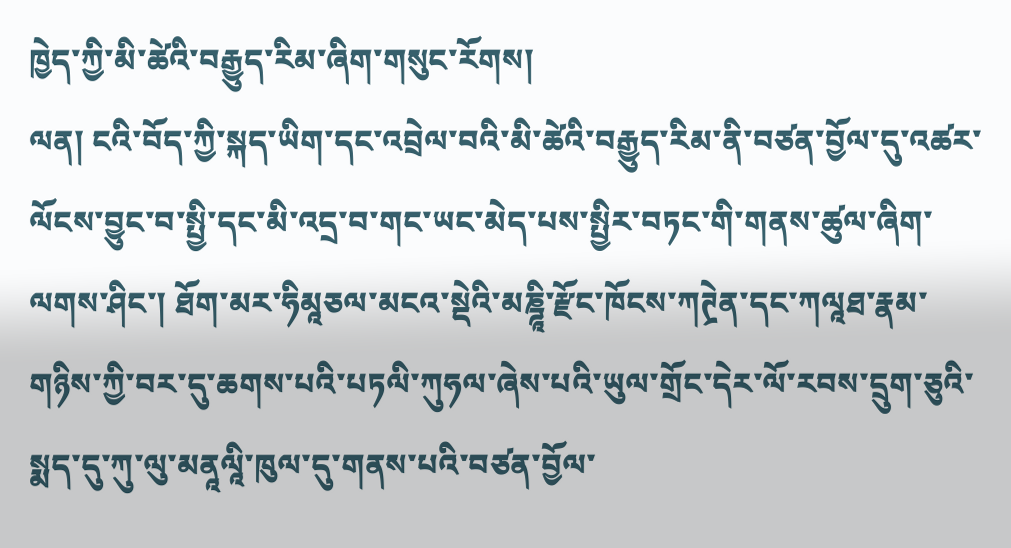ཁྱེད་ཀྱི་མི་ཚེའི་བརྒྱུད་རིམ་ཞིག་གསུང་རོགས།
ལན། ངའི་བོད་ཀྱི་སྐད་ཡིག་དང་འབྲེལ་བའི་མི་ཚེའི་བརྒྱུད་རིམ་ནི་བཙན་བྱོལ་དུ་འཚར་ལོངས་བྱུང་བ་སྤྱི་དང་མི་འདྲ་བ་གང་ཡང་མེད་པས་སྤྱིར་བཏང་གི་གནས་ཚུལ་ཞིག་ལགས་ཤིང་། ཐོག་མར་ཧིམཱཅལ་མངའ་སྡེའི་མཎྜཱི་རྫོང་ཁོངས་ཀཊྲེན་དང་ཀལཱཐ་རྣམ་གཉིས་ཀྱི་བར་དུ་ཆགས་པའི་པཏལི་ཀུཧལ་ཞེས་པའི་ཡུལ་གྲོང་དེར་ལོ་རབས་དྲུག་ཅུའི་སྨད་དུ་ཀུ་ལུ་མནཱལཱི་ཁུལ་དུ་གནས་པའི་བཙན་བྱོལ་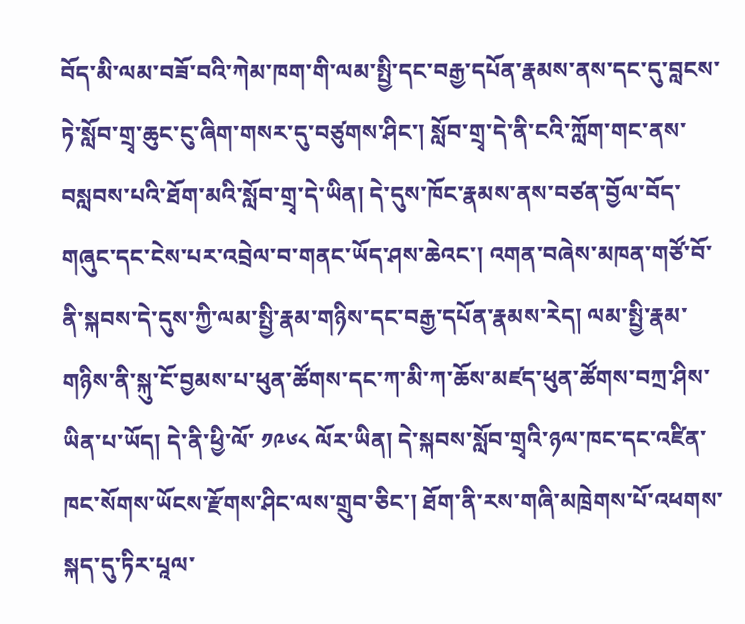བོད་མི་ལམ་བཟོ་བའི་ཀེམ་ཁག་གི་ལམ་སྤྱི་དང་བརྒྱ་དཔོན་རྣམས་ནས་དང་དུ་བླངས་ཏེ་སློབ་གྲྭ་ཆུང་ངུ་ཞིག་གསར་དུ་བཙུགས་ཤིང་། སློབ་གྲྭ་དེ་ནི་ངའི་ཀློག་གང་ནས་བསླབས་པའི་ཐོག་མའི་སློབ་གྲྭ་དེ་ཡིན། དེ་དུས་ཁོང་རྣམས་ནས་བཙན་བྱོལ་བོད་གཞུང་དང་ངེས་པར་འབྲེལ་བ་གནང་ཡོད་ཤས་ཆེའང་། འགན་བཞེས་མཁན་གཙོ་བོ་ནི་སྐབས་དེ་དུས་ཀྱི་ལམ་སྤྱི་རྣམ་གཉིས་དང་བརྒྱ་དཔོན་རྣམས་རེད། ལམ་སྤྱི་རྣམ་གཉིས་ནི་སྐུ་ངོ་བྱམས་པ་ཕུན་ཚོགས་དང་ཀ་མི་ཀ་ཆོས་མཛད་ཕུན་ཚོགས་བཀྲ་ཤིས་ཡིན་པ་ཡོད། དེ་ནི་ཕྱི་ལོ་ ༡༩༦༨ ལོར་ཡིན། དེ་སྐབས་སློབ་གྲྭའི་ཉལ་ཁང་དང་འཛིན་ཁང་སོགས་ཡོངས་རྫོགས་ཤིང་ལས་གྲུབ་ཅིང་། ཐོག་ནི་རས་གཞི་མཁྲེགས་པོ་འཕགས་སྐད་དུ་ཏིར་པཱལ་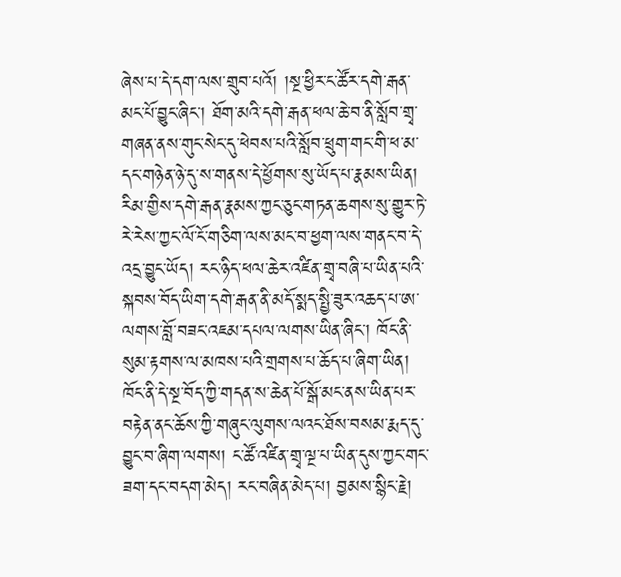ཞེས་པ་དེ་དག་ལས་གྲུབ་པའོ། །སྔ་ཕྱིར་ང་ཚོར་དགེ་རྒན་མང་པོ་བྱུང་ཞིང་། ཐོག་མའི་དགེ་རྒན་ཕལ་ཆེ་བ་ནི་སློབ་གྲྭ་གཞན་ནས་གུང་སེང་དུ་ཕེབས་པའི་སློབ་ཕྲུག་གང་གི་ཕ་མ་དང་གཉེན་ཉེ་དུ་ས་གནས་དེ་ཕྱོགས་སུ་ཡོད་པ་རྣམས་ཡིན། རིམ་གྱིས་དགེ་རྒན་རྣམས་ཀྱང་ཅུང་གཏན་ཆགས་སུ་གྱུར་ཏེ་རེ་རེས་ཀྱང་ལོ་ངོ་གཅིག་ལས་མང་བ་ཕྱག་ལས་གནང་བ་དེ་འདྲ་བྱུང་ཡོད། རང་ཉིད་ཕལ་ཆེར་འཛིན་གྲྭ་བཞི་པ་ཡིན་པའི་སྐབས་བོད་ཡིག་དགེ་རྒན་ནི་མདོ་སྨད་སྤྱི་ཟུར་འཆད་པ་ཨ་ལགས་བློ་བཟང་འཇམ་དཔལ་ལགས་ཡིན་ཞིང་། ཁོང་ནི་སུམ་རྟགས་ལ་མཁས་པའི་གྲགས་པ་ཆོད་པ་ཞིག་ཡིན། ཁོང་ནི་དེ་སྔ་བོད་ཀྱི་གདན་ས་ཆེན་པོ་སྒོ་མང་ནས་ཡིན་པར་བརྟེན་ནང་ཆོས་ཀྱི་གཞུང་ལུགས་ལའང་ཐོས་བསམ་རྨད་དུ་བྱུང་བ་ཞིག་ལགས། ང་ཚོ་འཛིན་གྲྭ་ལྔ་པ་ཡིན་དུས་ཀྱང་གང་ཟག་དང་བདག་མེད། རང་བཞིན་མེད་པ། བྱམས་སྙིང་རྗེ།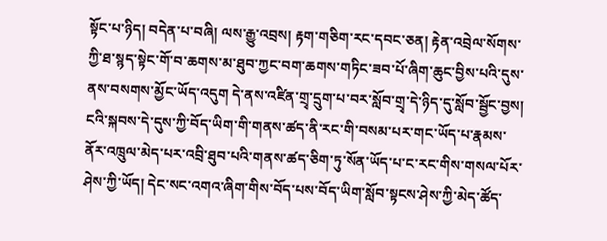སྟོང་པ་ཉིད། བདེན་པ་བཞི། ལས་རྒྱུ་འབྲས། རྟག་གཅིག་རང་དབང་ཅན། རྟེན་འབྲེལ་སོགས་ཀྱི་ཐ་སྙད་སྟེང་གོ་བ་ཆགས་མ་ཐུབ་ཀྱང་བག་ཆགས་གཏིང་ཟབ་པོ་ཞིག་ཆུང་བྱིས་པའི་དུས་ནས་བསགས་མྱོང་ཡོད་འདུག དེ་ནས་འཛིན་གྲྭ་དྲུག་པ་བར་སློབ་གྲྭ་དེ་ཉིད་དུ་སློབ་སྦྱོང་བྱས། ངའི་སྐབས་དེ་དུས་ཀྱི་བོད་ཡིག་གི་གནས་ཚད་ནི་རང་གི་བསམ་པར་གང་ཡོད་པ་རྣམས་ནོར་འཁྲུལ་མེད་པར་འབྲི་ཐུབ་པའི་གནས་ཚད་ཅིག་ཏུ་སོན་ཡོད་པ་ང་རང་གིས་གསལ་པོར་ཤེས་ཀྱི་ཡོད། དེང་སང་འགའ་ཞིག་གིས་བོད་པས་བོད་ཡིག་སློབ་སྟངས་ཤེས་ཀྱི་མེད་ཚོད་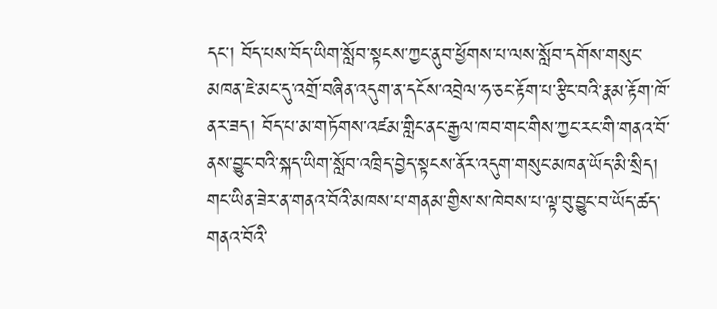དང་། བོད་པས་བོད་ཡིག་སློབ་སྟངས་ཀྱང་ནུབ་ཕྱོགས་པ་ལས་སློབ་དགོས་གསུང་མཁན་ཇེ་མང་དུ་འགྲོ་བཞིན་འདུག་ན་དངོས་འབྲེལ་ཧ་ཅང་རྟོག་པ་རྩིང་བའི་རྣམ་རྟོག་ཁོ་ནར་ཟད། བོད་པ་མ་གཏོགས་འཛམ་གླིང་ནང་རྒྱལ་ཁབ་གང་གིས་ཀྱང་རང་གི་གནའ་བོ་ནས་བྱུང་བའི་སྐད་ཡིག་སློབ་འཁྲིད་བྱེད་སྟངས་ནོར་འདུག་གསུང་མཁན་ཡོད་མི་སྲིད། གང་ཡིན་ཟེར་ན་གནའ་བོའི་མཁས་པ་གནམ་གྱིས་ས་ཁེབས་པ་ལྟ་བུ་བྱུང་བ་ཡོད་ཚད་གནའ་བོའི་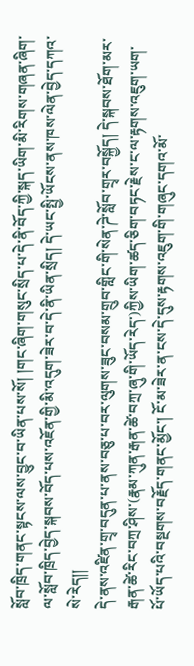སློབ་ཁྲིད་གནང་སྟངས་ལས་བྱུང་བ་ཡིན་པས་སོ། །གང་ཞིག་གསུང་སྲིད་པ་དེ་ནི་བོད་ཀྱི་སྐད་ཡིག་མི་རིགས་གཞན་ཞིག་ལ་སློབ་ཁྲིད་བྱེད་སྐབས་བོད་པས་འཇོན་གྱི་མི་འདུག་ཟེར་བ་དེ་ནི་ཡིན་སྲིད། དེ་ཡང་སྤྱི་ཡོངས་ནས་ཁས་ལེན་བྱེད་དཀའ་སེ་རེད།།
དེ་ནས་འཛིན་གྲྭ་བདུན་པ་ནས་བཅུ་པ་བར་ལུགས་ཟུང་བསམ་གྲུབ་གླིང་གི་སེན་ཌེ་སློབ་གྲྭར་བསྐྱོད། དེ་སྐབས་ཐོག་མར་རྒན་ཚེ་རིང་བཀྲ་ཤིས་(རྣམ་ཀུན་རྒན་ཚེ་བཀྲ་ཞུ་གི་ཡོད་རེད་)ཀྱིས་ཡིག་ཚད་ཅིག་བཏང་རྗེས་ང་ལ་རྟགས་འཇུག་ཡག་པོ་ཡོད་པའི་བསྔགས་བརྗོད་གནང་མྱོང་། ངོ་མ་ཟེར་ན་ངས་དེ་དུས་རྟགས་འཇུག་གི་གཞུང་དགའ་མོ་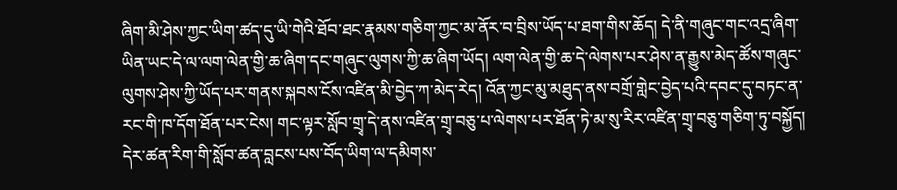ཞིག་མི་ཤེས་ཀྱང་ཡིག་ཚད་དུ་ཡི་གེའི་ཐོབ་ཐང་རྣམས་གཅིག་ཀྱང་མ་ནོར་བ་བྲིས་ཡོད་པ་ཐག་གིས་ཆོད། དེ་ནི་གཞུང་གང་འདྲ་ཞིག་ཡིན་ཡང་དེ་ལ་ལག་ལེན་གྱི་ཆ་ཞིག་དང་གཞུང་ལུགས་ཀྱི་ཆ་ཞིག་ཡོད། ལག་ལེན་གྱི་ཆ་དེ་ལེགས་པར་ཤེས་ན་རྒྱུས་མེད་ཚོས་གཞུང་ལུགས་ཤེས་ཀྱི་ཡོད་པར་གནས་སྐབས་ངོས་འཛིན་མི་བྱེད་ཀ་མེད་རེད། འོན་ཀྱང་མུ་མཐུད་ནས་བགྲོ་གླེང་བྱེད་པའི་དབང་དུ་བཏང་ན་རང་གི་ཁ་དོག་ཐོན་པར་ངེས། གང་ལྟར་སློབ་གྲྭ་དེ་ནས་འཛིན་གྲྭ་བཅུ་པ་ལེགས་པར་ཐོན་ཏེ་མ་སུ་རིར་འཛིན་གྲྭ་བཅུ་གཅིག་ཏུ་བསྐྱོད། དེར་ཚན་རིག་གི་སློབ་ཚན་བླངས་པས་བོད་ཡིག་ལ་དམིགས་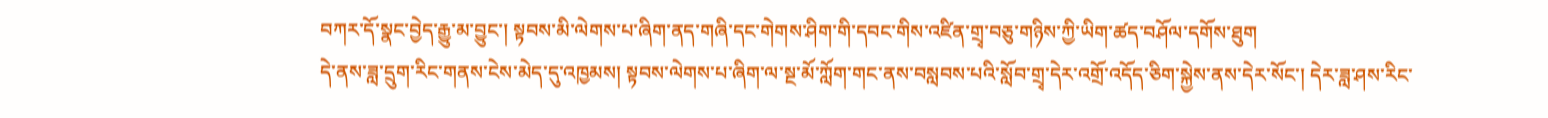བཀར་དོ་སྣང་བྱེད་རྒྱུ་མ་བྱུང་། སྟབས་མི་ལེགས་པ་ཞིག་ནད་གཞི་དང་གེགས་ཤིག་གི་དབང་གིས་འཛིན་གྲྭ་བཅུ་གཉིས་ཀྱི་ཡིག་ཚད་བཤོལ་དགོས་ཐུག
དེ་ནས་ཟླ་དྲུག་རིང་གནས་ངེས་མེད་དུ་འཁྱམས། སྟབས་ལེགས་པ་ཞིག་ལ་སྔ་མོ་ཀློག་གང་ནས་བསླབས་པའི་སློབ་གྲྭ་དེར་འགྲོ་འདོད་ཅིག་སྐྱེས་ནས་དེར་སོང་། དེར་ཟླ་ཤས་རིང་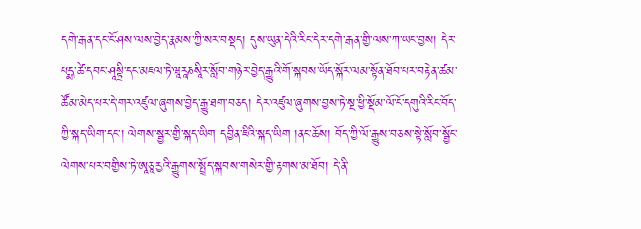དགེ་རྒན་དང་ངོ་ཤས་ལས་བྱེད་རྣམས་ཀྱི་སར་བསྡད། དུས་ཡུན་དེའི་རིང་དེར་དགེ་རྒན་གྱི་ལས་ཀ་ཡང་བྱས། དེར་པདྨ་ཚེ་དབང་ཤཱསྟྲི་དང་མཇལ་ཏེ་ཝཱརཱཎསཱིར་སློབ་གཉེར་བྱེད་རྒྱུའི་གོ་སྐབས་ཡོད་སྐོར་ལམ་སྟོན་ཐོབ་པར་བརྟེན་ཚམ་ཚོམ་མེད་པར་དེ་གར་འཛུལ་ཞུགས་བྱེད་རྒྱུ་ཐག་བཅད། དེར་འཛུལ་ཞུགས་བྱས་ཏེ་སྔ་ཕྱི་སྡོམ་ལོ་ངོ་དགུའི་རིང་བོད་ཀྱི་སྐད་ཡིག་དང་། ལེགས་སྦྱར་གྱི་སྐད་ཡིག དབྱིན་ཇིའི་སྐད་ཡིག །ནང་ཆོས། བོད་ཀྱི་ལོ་རྒྱུས་བཅས་སྟེ་སློབ་སྦྱོང་ལེགས་པར་བགྱིས་ཏེ་ཨཱཅཱརྱའི་རྒྱུགས་སྤྲོད་སྐབས་གསེར་གྱི་རྟགས་མ་ཐོབ། དེ་ནི་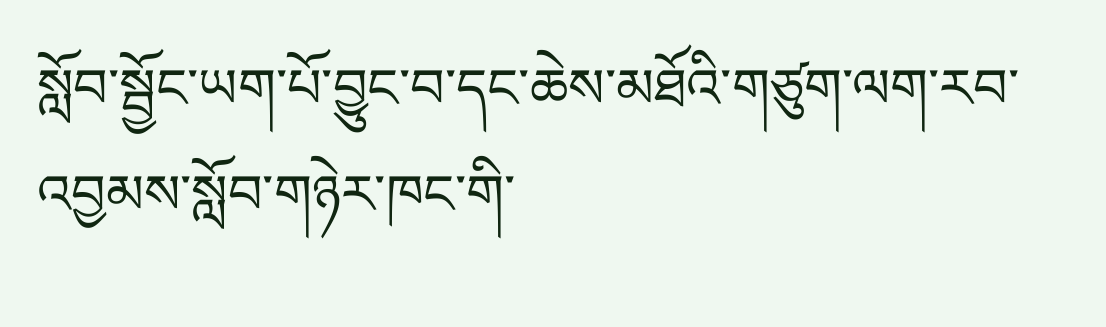སློབ་སྦྱོང་ཡག་པོ་བྱུང་བ་དང་ཆེས་མཐོའི་གཙུག་ལག་རབ་འབྱམས་སློབ་གཉེར་ཁང་གི་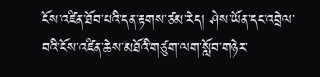ངོས་འཛིན་ཐོབ་པའི་དན་རྟགས་ཙམ་རེད། ཤེས་ཡོན་དང་འབྲེལ་བའི་ངོས་འཛིན་ཆེས་མཐོའི་གཙུག་ལག་སློབ་གཉེར་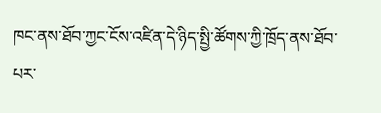ཁང་ནས་ཐོབ་ཀྱང་ངོས་འཛིན་དེ་ཉིད་སྤྱི་ཚོགས་ཀྱི་ཁྲོད་ནས་ཐོབ་པར་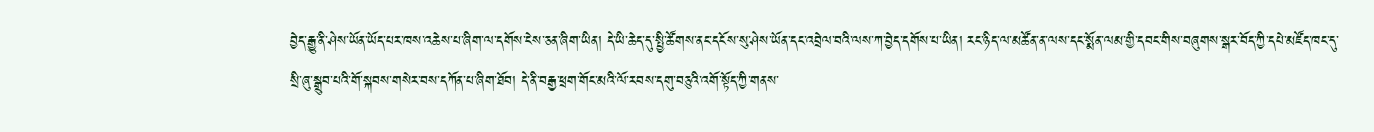བྱེད་རྒྱུ་ནི་ཤེས་ཡོན་ཡོད་པར་ཁས་འཆེས་པ་ཞིག་ལ་དགོས་ངེས་ཅན་ཞིག་ཡིན། དེ་ཡི་ཆེད་དུ་སྤྱི་ཚོགས་ནང་དངོས་སུ་ཤེས་ཡོན་དང་འབྲེལ་བའི་ལས་ཀ་བྱེད་དགོས་པ་ཡིན། རང་ཉིད་ལ་མཚོན་ན་ལས་དང་སྨོན་ལམ་གྱི་དབང་གིས་བཞུགས་སྒར་བོད་ཀྱི་དཔེ་མཛོད་ཁང་དུ་སྲི་ཞུ་སྒྲུབ་པའི་གོ་སྐབས་གསེར་བས་དཀོན་པ་ཞིག་ཐོབ། དེ་ནི་བརྒྱ་ཕྲག་གོང་མའི་ལོ་རབས་དགུ་བཅུའི་འགོ་སྟོད་ཀྱི་གནས་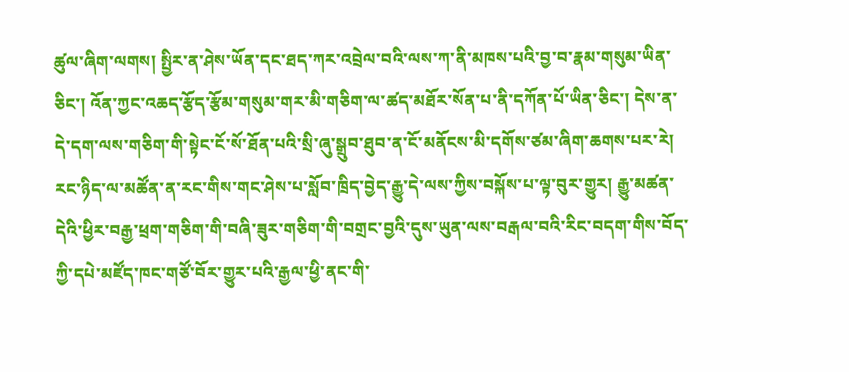ཚུལ་ཞིག་ལགས། སྤྱིར་ན་ཤེས་ཡོན་དང་ཐད་ཀར་འབྲེལ་བའི་ལས་ཀ་ནི་མཁས་པའི་བྱ་བ་རྣམ་གསུམ་ཡིན་ཅིང་། འོན་ཀྱང་འཆད་རྩོད་རྩོམ་གསུམ་གར་མི་གཅིག་ལ་ཚད་མཐོར་སོན་པ་ནི་དཀོན་པོ་ཡིན་ཅིང་། དེས་ན་དེ་དག་ལས་གཅིག་གི་སྟེང་ངོ་སོ་ཐོན་པའི་སྲི་ཞུ་སྒྲུབ་ཐུབ་ན་ངོ་མནོངས་མི་དགོས་ཙམ་ཞིག་ཆགས་པར་རེ། རང་ཉིད་ལ་མཚོན་ན་རང་གིས་གང་ཤེས་པ་སློབ་ཁྲིད་བྱེད་རྒྱུ་དེ་ལས་ཀྱིས་བསྐོས་པ་ལྟ་བུར་གྱུར། རྒྱུ་མཚན་དེའི་ཕྱིར་བརྒྱ་ཕྲག་གཅིག་གི་བཞི་ཟུར་གཅིག་གི་བགྲང་བྱའི་དུས་ཡུན་ལས་བརྒལ་བའི་རིང་བདག་གིས་བོད་ཀྱི་དཔེ་མཛོད་ཁང་གཙོ་བོར་གྱུར་པའི་རྒྱལ་ཕྱི་ནང་གི་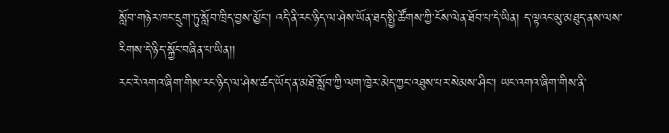སློབ་གཉེར་ཁང་དྲུག་ཏུ་སློབ་ཁྲིད་བྱས་མྱོང་། འདི་ནི་རང་ཉིད་ལ་ཤེས་ཡོན་ཐད་སྤྱི་ཚོགས་ཀྱི་ངོས་ལེན་ཐོབ་པ་དེ་ཡིན། ད་ལྟའང་མུ་མཐུད་ནས་ལས་རིགས་དེ་ཉིད་སྐྱོང་བཞིན་པ་ཡིན།།
རང་རེ་འགའ་ཞིག་གིས་རང་ཉིད་ལ་ཤེས་ཚད་ཡོད་ན་མཐོ་སློབ་ཀྱི་ལག་ཁྱེར་མེད་ཀྱང་འཐུས་པར་སེམས་ཤིང་། ཡང་འགའ་ཞིག་གིས་ནི་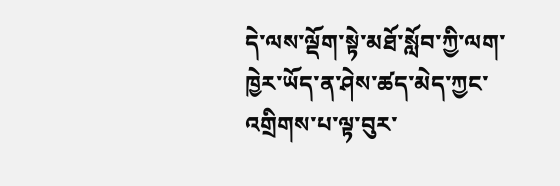དེ་ལས་ལྡོག་སྟེ་མཐོ་སློབ་ཀྱི་ལག་ཁྱེར་ཡོད་ན་ཤེས་ཚད་མེད་ཀྱང་འགྲིགས་པ་ལྟ་བུར་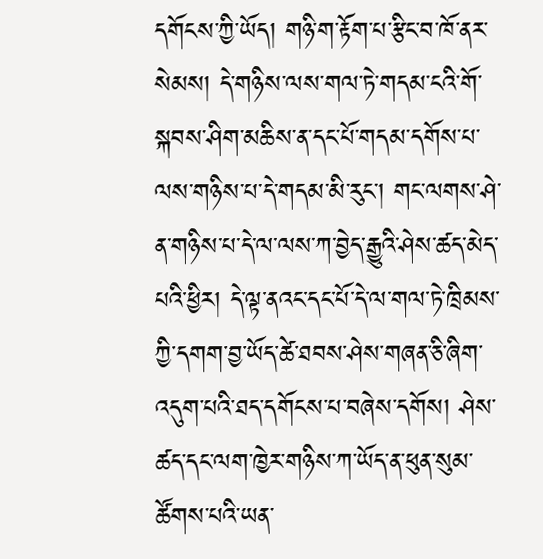དགོངས་ཀྱི་ཡོད། གཉི་ག་རྟོག་པ་རྩིང་བ་ཁོ་ནར་སེམས། དེ་གཉིས་ལས་གལ་ཏེ་གདམ་ངའི་གོ་སྐབས་ཤིག་མཆིས་ན་དང་པོ་གདམ་དགོས་པ་ལས་གཉིས་པ་དེ་གདམ་མི་རུང་། གང་ལགས་ཤེ་ན་གཉིས་པ་དེ་ལ་ལས་ཀ་བྱེད་རྒྱུའི་ཤེས་ཚད་མེད་པའི་ཕྱིར། དེ་ལྟ་ནའང་དང་པོ་དེ་ལ་གལ་ཏེ་ཁྲིམས་ཀྱི་དགག་བྱ་ཡོད་ཚེ་ཐབས་ཤེས་གཞན་ཅི་ཞིག་འདུག་པའི་ཐད་དགོངས་པ་བཞེས་དགོས། ཤེས་ཚད་དང་ལག་ཁྱེར་གཉིས་ཀ་ཡོད་ན་ཕུན་སུམ་ཚོགས་པའི་ཡན་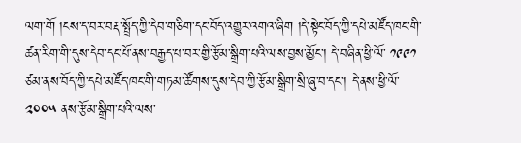ལག་གོ །ངས་ད་བར་བརྡ་སྤྲོད་ཀྱི་དེབ་གཅིག་དང་བོད་འགྱུར་འགའ་ཞིག །དེ་སྟེང་བོད་ཀྱི་དཔེ་མཛོད་ཁང་གི་ཚན་རིག་གི་དུས་དེབ་དང་པོ་ནས་བརྒྱད་པ་བར་གྱི་རྩོམ་སྒྲིག་པའི་ལས་བྱས་མྱོང་། དེ་བཞིན་ཕྱི་ལོ་ ༡༩༩༡ ཙམ་ནས་བོད་ཀྱི་དཔེ་མཛོད་ཁང་གི་གཏམ་ཚོགས་དུས་དེབ་ཀྱི་རྩོམ་སྒྲིག་སྲི་ཞུ་བ་དང་། དེ་ནས་ཕྱི་ལོ་ ༢༠༠༥ ནས་རྩོམ་སྒྲིག་པའི་ལས་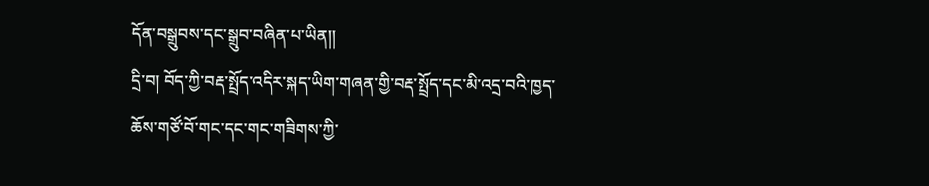དོན་བསྒྲུབས་དང་སྒྲུབ་བཞིན་པ་ཡིན།།
དྲི་བ། བོད་ཀྱི་བརྡ་སྤྲོད་འདིར་སྐད་ཡིག་གཞན་གྱི་བརྡ་སྤྲོད་དང་མི་འདྲ་བའི་ཁྱད་ཆོས་གཙོ་བོ་གང་དང་གང་གཟིགས་ཀྱི་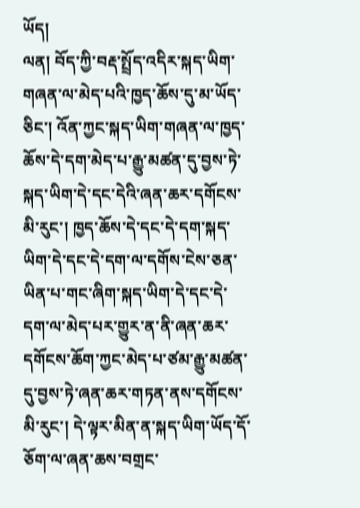ཡོད།
ལན། བོད་ཀྱི་བརྡ་སྤྲོད་འདིར་སྐད་ཡིག་གཞན་ལ་མེད་པའི་ཁྱད་ཆོས་དུ་མ་ཡོད་ཅིང་། འོན་ཀྱང་སྐད་ཡིག་གཞན་ལ་ཁྱད་ཆོས་དེ་དག་མེད་པ་རྒྱུ་མཚན་དུ་བྱས་ཏེ་སྐད་ཡིག་དེ་དང་དེའི་ཞན་ཆར་དགོངས་མི་རུང་། ཁྱད་ཆོས་དེ་དང་དེ་དག་སྐད་ཡིག་དེ་དང་དེ་དག་ལ་དགོས་ངེས་ཅན་ཡིན་པ་གང་ཞིག་སྐད་ཡིག་དེ་དང་དེ་དག་ལ་མེད་པར་གྱུར་ན་ནི་ཞན་ཆར་དགོངས་ཆོག་ཀྱང་མེད་པ་ཙམ་རྒྱུ་མཚན་དུ་བྱས་ཏེ་ཞན་ཆར་གཏན་ནས་དགོངས་མི་རུང་། དེ་ལྟར་མིན་ན་སྐད་ཡིག་ཡོད་དོ་ཅོག་ལ་ཞན་ཆས་བགྲང་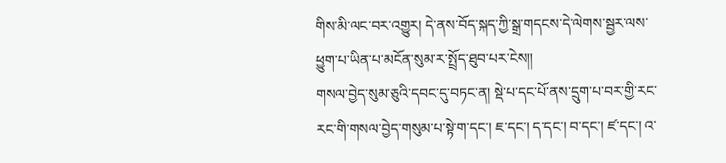གིས་མི་ལང་བར་འགྱུར། དེ་ནས་བོད་སྐད་ཀྱི་སྒྲ་གདངས་དེ་ལེགས་སྦྱར་ལས་ཕྱུག་པ་ཡིན་པ་མངོན་སུམ་ར་སྤྲོད་ཐུབ་པར་ངེས།།
གསལ་བྱེད་སུམ་ཅུའི་དབང་དུ་བཏང་ན། སྡེ་པ་དང་པོ་ནས་དྲུག་པ་བར་གྱི་རང་རང་གི་གསལ་བྱེད་གསུམ་པ་སྟེ་ག་དང་། ཇ་དང་། ད་དང་། བ་དང་། ཛ་དང་། འ་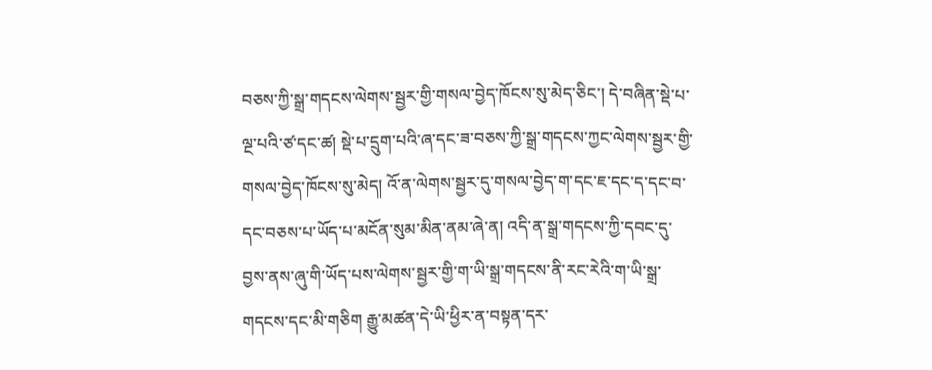བཅས་ཀྱི་སྒྲ་གདངས་ལེགས་སྦྱར་གྱི་གསལ་བྱེད་ཁོངས་སུ་མེད་ཅིང་། དེ་བཞིན་སྡེ་པ་ལྔ་པའི་ཙ་དང་ཚ། སྡེ་པ་དྲུག་པའི་ཞ་དང་ཟ་བཅས་ཀྱི་སྒྲ་གདངས་ཀྱང་ལེགས་སྦྱར་གྱི་གསལ་བྱེད་ཁོངས་སུ་མེད། འོ་ན་ལེགས་སྦྱར་དུ་གསལ་བྱེད་ག་དང་ཇ་དང་ད་དང་བ་དང་བཅས་པ་ཡོད་པ་མངོན་སུམ་མིན་ནམ་ཞེ་ན། འདི་ན་སྒྲ་གདངས་ཀྱི་དབང་དུ་བྱས་ནས་ཞུ་གི་ཡོད་པས་ལེགས་སྦྱར་གྱི་ག་ཡི་སྒྲ་གདངས་ནི་རང་རེའི་ག་ཡི་སྒྲ་གདངས་དང་མི་གཅིག རྒྱུ་མཚན་དེ་ཡི་ཕྱིར་ན་བསྟན་དར་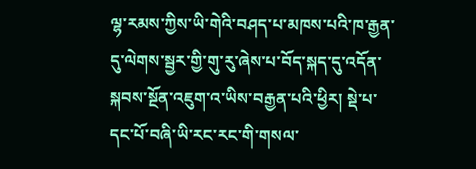ལྷ་རམས་ཀྱིས་ཡི་གེའི་བཤད་པ་མཁས་པའི་ཁ་རྒྱན་དུ་ལེགས་སྦྱར་གྱི་གུ་རུ་ཞེས་པ་བོད་སྐད་དུ་འདོན་སྐབས་སྔོན་འཇུག་འ་ཡིས་བརྒྱན་པའི་ཕྱིར། སྡེ་པ་དང་པོ་བཞི་ཡི་རང་རང་གི་གསལ་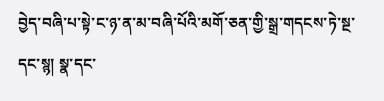བྱེད་བཞི་པ་སྟེ་ང་ཉ་ན་མ་བཞི་པོའི་མགོ་ཅན་གྱི་སྒྲ་གདངས་ཏེ་སྔ་དང་སྙ། སྣ་དང་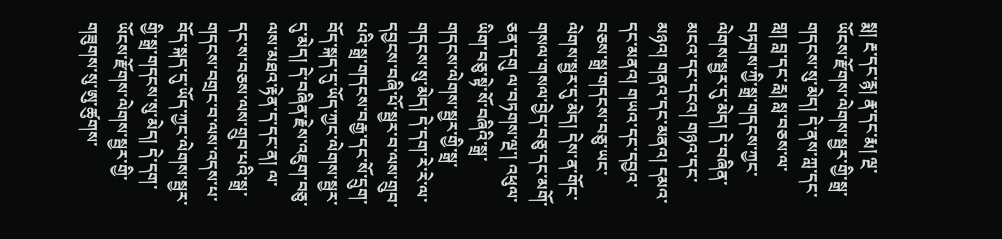སྨ། རྔ་དང་རྙ། རྣ་དང་རྨ། ལྔ་ཡོངས་རྫོགས་ལེགས་སྦྱར་གྱི་སྒྲ་གདངས་སུ་མེད། དེ་ནས་ཀླ་དང་གླ། བླ་དང་རླ། སླ་བཅས་ལ་བཏགས་ཀྱི་སྒྲ་གདངས་ཀྱང་ལེགས་སྦྱར་དུ་མེད། དེ་བཞིན་མངའ་དང་དངའ། གཉའ་དང་མཉའ། གནའ་དང་མནའ། དམའ་དང་མནའ། གཡའ་དང་དབྱའ་བཅས་སྒྲ་གདངས་བཅུ་ཡང་ལེགས་སྦྱར་དུ་མེད། དེས་ན་གོང་གསལ་གསལ་བྱེད་བཅུ་དང་མགོ་ཅན་དགུ ལ་བཏགས་ལྔ་། འཕུལ་ཡིག་བཅུ་སྟེ་སོ་བཞིའི་སྒྲ་གདངས་ལེགས་སྦྱར་གྱི་སྒྲ་གདངས་སུ་མེད། དེ་དག་རེ་རེ་ལ་དབྱངས་བཞི་པོ་སྦྱར་བ་ལས་གྲུབ་པའི་སྒྲ་གདངས་བརྒྱ་དང་སོ་དྲུག་བོད་སྐད་དུ་ཡོད་ཀྱང་ལེགས་སྦྱར་དུ་མེད། དེ་བཞིན་རྗེས་འཇུག་བཅུ་ལས་མཐའ་རྟེན་ད་དང་ན། ལ་དང་ས་བཅས་ལས་གྲུབ་པའི་སྒྲ་གདངས་བགྲང་བ་ལས་འདས་པ་བོད་སྐད་དུ་ཡོད་ཀྱང་ལེགས་སྦྱར་གྱི་སྒྲ་གདངས་སུ་མེད། དེ་དག་ཡོངས་རྫོགས་ལེགས་སྦྱར་གྱི་གཟུགས་སུ་ཨུ་ཚུགས་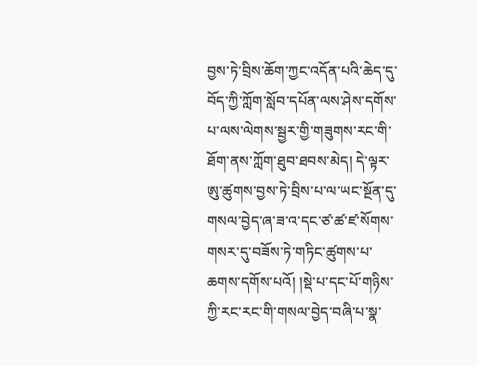བྱས་ཏེ་བྲིས་ཆོག་ཀྱང་འདོན་པའི་ཆེད་དུ་བོད་ཀྱི་ཀློག་སློབ་དཔོན་ལས་ཤེས་དགོས་པ་ལས་ལེགས་སྦྱར་གྱི་གཟུགས་རང་གི་ཐོག་ནས་ཀློག་ཐུབ་ཐབས་མེད། དེ་ལྟར་ཨུ་ཚུགས་བྱས་ཏེ་བྲིས་པ་ལ་ཡང་སྔོན་དུ་གསལ་བྱེད་ཞ་ཟ་འ་དང་ཙ་ཚ་ཛ་སོགས་གསར་དུ་བཟོས་ཏེ་གཏིང་ཚུགས་པ་ཆགས་དགོས་པའོ། །སྡེ་པ་དང་པོ་གཉིས་ཀྱི་རང་རང་གི་གསལ་བྱེད་བཞི་པ་སྣ་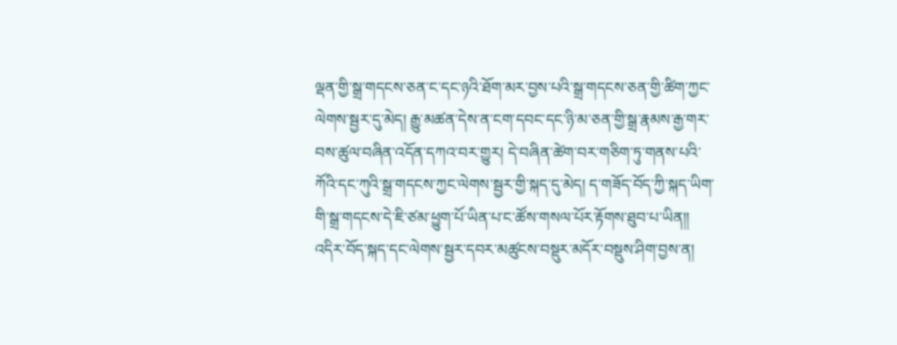ལྡན་གྱི་སྒྲ་གདངས་ཅན་ང་དང་ཉའི་ཐོག་མར་བྱས་པའི་སྒྲ་གདངས་ཅན་གྱི་ཚིག་ཀྱང་ལེགས་སྦྱར་དུ་མེད། རྒྱུ་མཚན་དེས་ན་ངག་དབང་དང་ཉི་མ་ཅན་གྱི་སྒྲ་རྣམས་རྒྱ་གར་བས་ཚུལ་བཞིན་འདོན་དཀའ་བར་གྱུར། དེ་བཞིན་ཚེག་བར་གཅིག་ཏུ་གནས་པའི་ཀོའི་དང་ཀུའི་སྒྲ་གདངས་ཀྱང་ལེགས་སྦྱར་གྱི་སྐད་དུ་མེད། ད་གཟོད་བོད་ཀྱི་སྐད་ཡིག་གི་སྒྲ་གདངས་དེ་ཇི་ཙམ་ཕྱུག་པོ་ཡིན་པ་ང་ཚོས་གསལ་པོར་རྟོགས་ཐུབ་པ་ཡིན།།
འདིར་བོད་སྐད་དང་ལེགས་སྦྱར་དབར་མཚུངས་བསྡུར་མདོར་བསྡུས་ཤིག་བྱས་ན།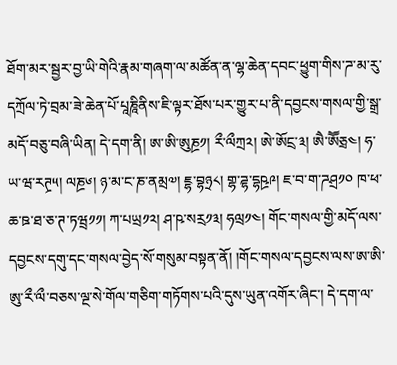ཐོག་མར་སྦྱར་བྱ་ཡི་གེའི་རྣམ་གཞག་ལ་མཚོན་ན་ལྷ་ཆེན་དབང་ཕྱུག་གིས་ཌ་མ་རུ་དཀྲོལ་ཏེ་བྲམ་ཟེ་ཆེན་པོ་པཱཎཱིནིས་ཇི་ལྟར་ཐོས་པར་གྱུར་པ་ནི་དབྱངས་གསལ་གྱི་སྒྲ་མདོ་བཅུ་བཞི་ཡིན། དེ་དག་ནི། ཨ་ཨི་ཨུཎྲ༡། རྀ་ལྀཀྲ༢། ཨེ་ཨོངྲ་༣། ཨཻ་ཨཽཅྲ༤། ཧ་ཡ་ཝ་རཊྲ༥། ལཎྲ༦། ཉ་མ་ང་ཎ་ནམྲ༧། ཇྷ་བྷཉྲ༨། གྷ་ཌྷ་དྷཥྲ༩། ཇ་བ་ག་ཌཤྲ༡༠ ཁ་ཕ་ཆ་ཋ་ཐ་ཅ་ཊ་ཏཝྲ༡༡། ཀ་པཡྲ༡༢། ཤ་ཥ་སརྲ༡༣། ཧལྲ༡༤། གོང་གསལ་གྱི་མདོ་ལས་དབྱངས་དགུ་དང་གསལ་བྱེད་སོ་གསུམ་བསྟན་ནོ། །གོང་གསལ་དབྱངས་ལས་ཨ་ཨི་ཨུ་རྀ་ལྀ་བཅས་ལྔ་སེ་གོལ་གཅིག་གཏོགས་པའི་དུས་ཡུན་འགོར་ཞིང་། དེ་དག་ལ་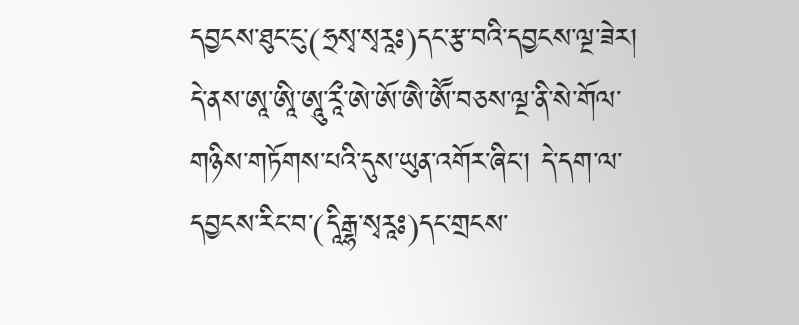དབྱངས་ཐུང་ངུ་(ཧྲསྭ་སྭརཱཿ)དང་རྩ་བའི་དབྱངས་ལྔ་ཟེར། དེ་ནས་ཨཱ་ཨཱི་ཨཱུ་རཱྀ་ཨེ་ཨོ་ཨཻ་ཨཽ་བཅས་ལྔ་ནི་སེ་གོལ་གཉིས་གཏོགས་པའི་དུས་ཡུན་འགོར་ཞིང་། དེ་དག་ལ་དབྱངས་རིང་བ་(དཱིརྒྷ་སྭརཱཿ)དང་གྲངས་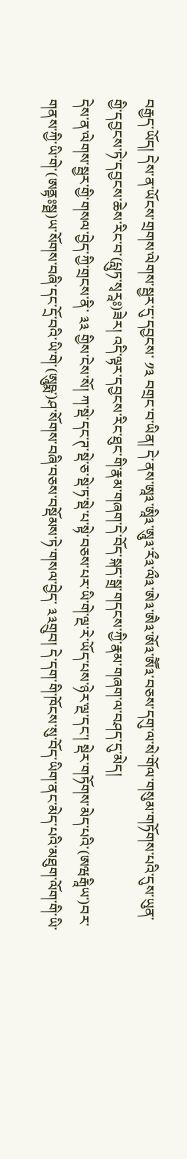བརྒྱད་ཡོད། དེས་ན་ཡོངས་གྲགས་ལེགས་སྦྱར་དུ་དབྱངས་ ༡༣ བགྲང་བ་ཡིན། དེ་ནས་ཨཱ༣་ཨཱི༣་ཨཱུ༣་རྀ༣་ལྀ༣་ཨེ༣་ཨཻ༣་ཨོ༣་ཨཽ༣་བཅས་དགུ་ལ་སེ་གོལ་གསུམ་གཏོགས་པའི་དུས་ཡུན་གྱི་དབྱངས་ཏེ་དབྱངས་ཆེས་རིང་བ་(པླུཏ་སྭརཱཿ)ཟེར། འདི་ལྟར་དབྱངས་རིང་ཐུང་གི་རྣམ་གཞག་དེ་བོད་སྐད་སྒྲ་གདངས་ཀྱི་རྣམ་གཞག་ལ་བཤད་དུ་མེད།
དེས་ན་ལེགས་སྦྱར་གྱི་གསལ་བྱེད་ཀྱི་གྲངས་ནི་ ༣༣ གྱིས་ངེས་སོ། ཀ་སྡེ་དང་ཊ་སྡེ་ཅ་སྡེ་ཏ་སྡེ་པ་སྟེ་བཅས་པར་ཡི་གེ་ལྔ་རེ་ཡོད་པས་ཉེར་ལྔ་དང་། སྡེར་གཏོགས་མེད་པའི་(ཨཝརྒཱིཡ་)བར་གནས་ཀྱི་ཡི་གེ་(ཨནྟཿསྠ)ཡ་སོགས་བཞི་དང་དྲོ་བའི་ཡི་གེ་(ཨཱུཥྨ་)ཤ་སོགས་བཞི་བཅས་བསྡོམས་ཏེ་གསལ་བྱེད་ ༣༣གྲུབ། དེ་དག་གི་ཁོངས་སུ་བོད་ཡིག་ནང་མེད་པའི་མཐུག་ལོག་གི་ཡི་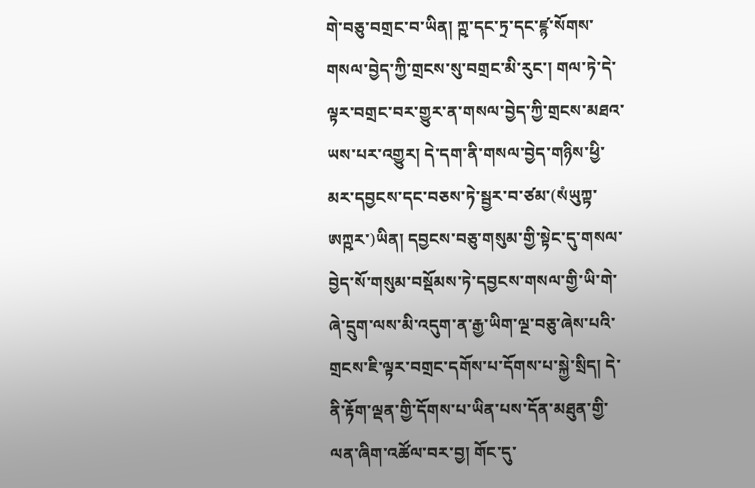གེ་བཅུ་བགྲང་བ་ཡིན། ཀྵ་དང་ཏྲ་དང་ཛྙ་སོགས་གསལ་བྱེད་ཀྱི་གྲངས་སུ་བགྲང་མི་རུང་། གལ་ཏེ་དེ་ལྟར་བགྲང་བར་གྱུར་ན་གསལ་བྱེད་ཀྱི་གྲངས་མཐའ་ཡས་པར་འགྱུར། དེ་དག་ནི་གསལ་བྱེད་གཉིས་ཕྱི་མར་དབྱངས་དང་བཅས་ཏེ་སྦྱར་བ་ཙམ་(སཾཡུཀྟ་ཨཀྵར་)ཡིན། དབྱངས་བཅུ་གསུམ་གྱི་སྟེང་དུ་གསལ་བྱེད་སོ་གསུམ་བསྡོམས་ཏེ་དབྱངས་གསལ་གྱི་ཡི་གེ་ཞེ་དྲུག་ལས་མི་འདུག་ན་རྒྱ་ཡིག་ལྔ་བཅུ་ཞེས་པའི་གྲངས་ཇི་ལྟར་བགྲང་དགོས་པ་དོགས་པ་སྐྱེ་སྲིད། དེ་ནི་རྟོག་ལྡན་གྱི་དོགས་པ་ཡིན་པས་དོན་མཐུན་གྱི་ལན་ཞིག་འཚོལ་བར་བྱ། གོང་དུ་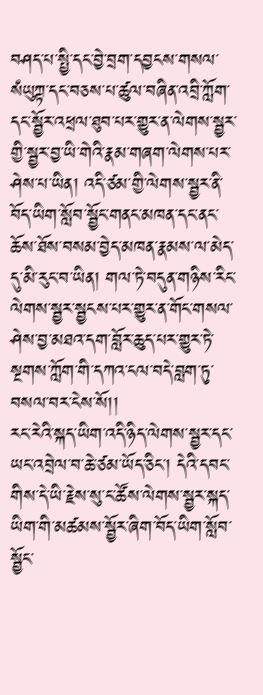བཤད་པ་སྤྱི་དང་བྱེ་བྲག་དབྱངས་གསལ་སཾཡུཀྟ་དང་བཅས་པ་ཚུལ་བཞིན་འབྲི་ཀློག་དང་སྦྱོར་འཕྲལ་ཐུབ་པར་གྱུར་ན་ལེགས་སྦྱར་གྱི་སྦྱར་བྱ་ཡི་གེའི་རྣམ་གཞག་ལེགས་པར་ཤེས་པ་ཡིན། འདི་ཙམ་གྱི་ལེགས་སྦྱར་ནི་བོད་ཡིག་སློབ་སྦྱོང་གནང་མཁན་དང་ནང་ཆོས་ཐོས་བསམ་བྱེད་མཁན་རྣམས་ལ་མེད་དུ་མི་རུང་བ་ཡིན། གལ་ཏེ་བདུན་གཉིས་རིང་ལེགས་སྦྱར་སྦྱངས་པར་གྱུར་ན་གོང་གསལ་ཤེས་བྱ་མཐའ་དག་བློར་ཆུད་པར་གྱུར་ཏེ་སྔགས་ཀློག་གི་དཀའ་ངལ་བདེ་བླག་ཏུ་བསལ་བར་ངེས་སོ།།
རང་རེའི་སྐད་ཡིག་འདི་ཉིད་ལེགས་སྦྱར་དང་ཡང་འབྲེལ་བ་ཆེ་ཙམ་ཡོད་ཅིང་། དེའི་དབང་གིས་དེ་ཡི་རྗེས་སུ་ང་ཚོས་ལེགས་སྦྱར་སྐད་ཡིག་གི་མཚམས་སྦྱོར་ཞིག་བོད་ཡིག་སློབ་སྦྱོང་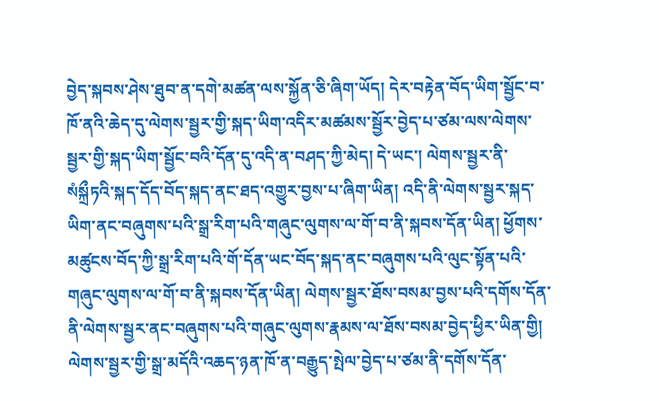བྱེད་སྐབས་ཤེས་ཐུབ་ན་དགེ་མཚན་ལས་སྐྱོན་ཅི་ཞིག་ཡོད། དེར་བརྟེན་བོད་ཡིག་སྦྱོང་བ་ཁོ་ནའི་ཆེད་དུ་ལེགས་སྦྱར་གྱི་སྐད་ཡིག་འདིར་མཚམས་སྦྱོར་བྱེད་པ་ཙམ་ལས་ལེགས་སྦྱར་གྱི་སྐད་ཡིག་སྦྱོང་བའི་དོན་དུ་འདི་ན་བཤད་ཀྱི་མེད། དེ་ཡང་། ལེགས་སྦྱར་ནི་སཾསྐྲྀཏའི་སྐད་དོད་བོད་སྐད་ནང་ཐད་འགྱུར་བྱས་པ་ཞིག་ཡིན། འདི་ནི་ལེགས་སྦྱར་སྐད་ཡིག་ནང་བཞུགས་པའི་སྒྲ་རིག་པའི་གཞུང་ལུགས་ལ་གོ་བ་ནི་སྐབས་དོན་ཡིན། ཕྱོགས་མཚུངས་བོད་ཀྱི་སྒྲ་རིག་པའི་གོ་དོན་ཡང་བོད་སྐད་ནང་བཞུགས་པའི་ལུང་སྟོན་པའི་གཞུང་ལུགས་ལ་གོ་བ་ནི་སྐབས་དོན་ཡིན། ལེགས་སྦྱར་ཐོས་བསམ་བྱས་པའི་དགོས་དོན་ནི་ལེགས་སྦྱར་ནང་བཞུགས་པའི་གཞུང་ལུགས་རྣམས་ལ་ཐོས་བསམ་བྱེད་ཕྱིར་ཡིན་གྱི། ལེགས་སྦྱར་གྱི་སྒྲ་མདོའི་འཆད་ཉན་ཁོ་ན་བརྒྱུད་སྤེལ་བྱེད་པ་ཙམ་ནི་དགོས་དོན་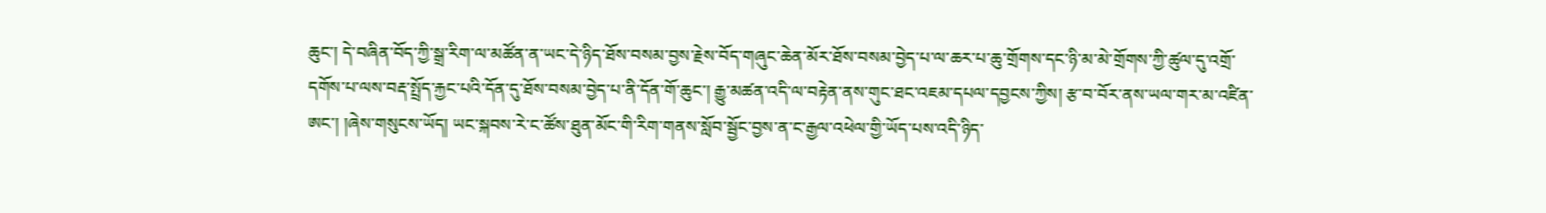ཆུང་། དེ་བཞིན་བོད་ཀྱི་སྒྲ་རིག་ལ་མཚོན་ན་ཡང་དེ་ཉིད་ཐོས་བསམ་བྱས་རྗེས་བོད་གཞུང་ཆེན་མོར་ཐོས་བསམ་བྱེད་པ་ལ་ཆར་པ་ཆུ་གྲོགས་དང་ཉི་མ་མེ་གྲོགས་ཀྱི་ཚུལ་དུ་འགྲོ་དགོས་པ་ལས་བརྡ་སྤྲོད་རྐྱང་པའི་དོན་དུ་ཐོས་བསམ་བྱེད་པ་ནི་དོན་གོ་ཆུང་། རྒྱུ་མཚན་འདི་ལ་བརྟེན་ནས་གུང་ཐང་འཇམ་དཔལ་དབྱངས་ཀྱིས། རྩ་བ་བོར་ནས་ཡལ་གར་མ་འཛིན་ཨང་། །ཞེས་གསུངས་ཡོད། ཡང་སྐབས་རེ་ང་ཚོས་ཐུན་མོང་གི་རིག་གནས་སློབ་སྦྱོང་བྱས་ན་ང་རྒྱལ་འཕེལ་གྱི་ཡོད་པས་འདི་ཉིད་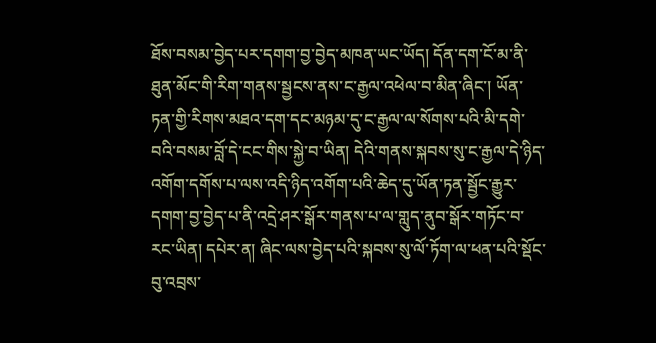ཐོས་བསམ་བྱེད་པར་དགག་བྱ་བྱེད་མཁན་ཡང་ཡོད། དོན་དག་ངོ་མ་ནི་ཐུན་མོང་གི་རིག་གནས་སྦྱངས་ནས་ང་རྒྱལ་འཕེལ་བ་མིན་ཞིང་། ཡོན་ཏན་གྱི་རིགས་མཐའ་དག་དང་མཉམ་དུ་ང་རྒྱལ་ལ་སོགས་པའི་མི་དགེ་བའི་བསམ་བློ་དེ་ངང་གིས་སྐྱེ་བ་ཡིན། དེའི་གནས་སྐབས་སུ་ང་རྒྱལ་དེ་ཉིད་འགོག་དགོས་པ་ལས་འདི་ཉིད་འགོག་པའི་ཆེད་དུ་ཡོན་ཏན་སྦྱོང་རྒྱུར་དགག་བྱ་བྱེད་པ་ནི་འདྲེ་ཤར་སྒོར་གནས་པ་ལ་གླུད་ནུབ་སྒོར་གཏོང་བ་རང་ཡིན། དཔེར་ན། ཞིང་ལས་བྱེད་པའི་སྐབས་སུ་ལོ་ཏོག་ལ་ཕན་པའི་སྡོང་བུ་འབྲས་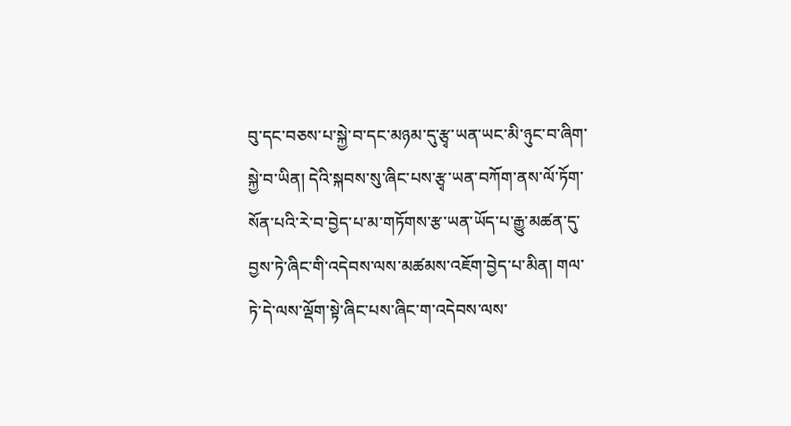བུ་དང་བཅས་པ་སྐྱེ་བ་དང་མཉམ་དུ་རྩྭ་ཡན་ཡང་མི་ཉུང་བ་ཞིག་སྐྱེ་བ་ཡིན། དེའི་སྐབས་སུ་ཞིང་པས་རྩྭ་ཡན་བཀོག་ནས་ལོ་ཏོག་སོན་པའི་རེ་བ་བྱེད་པ་མ་གཏོགས་རྩ་ཡན་ཡོད་པ་རྒྱུ་མཚན་དུ་བྱས་ཏེ་ཞིང་གི་འདེབས་ལས་མཚམས་འཇོག་བྱེད་པ་མིན། གལ་ཏེ་དེ་ལས་ལྡོག་སྟེ་ཞིང་པས་ཞིང་ག་འདེབས་ལས་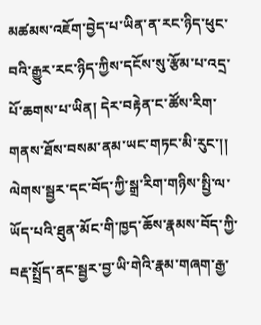མཚམས་འཇོག་བྱེད་པ་ཡིན་ན་རང་ཉིད་ཕུང་བའི་རྒྱུར་རང་ཉིད་ཀྱིས་དངོས་སུ་རྩོམ་པ་འདྲ་པོ་ཆགས་པ་ཡིན། དེར་བརྟེན་ང་ཚོས་རིག་གནས་ཐོས་བསམ་ནམ་ཡང་གཏང་མི་རུང་།།
ལེགས་སྦྱར་དང་བོད་ཀྱི་སྒྲ་རིག་གཉིས་སྤྱི་ལ་ཡོད་པའི་ཐུན་མོང་གི་ཁྱད་ཆོས་རྣམས་བོད་ཀྱི་བརྡ་སྤྲོད་ནང་སྦྱར་བྱ་ཡི་གེའི་རྣམ་གཞག་རྒྱ་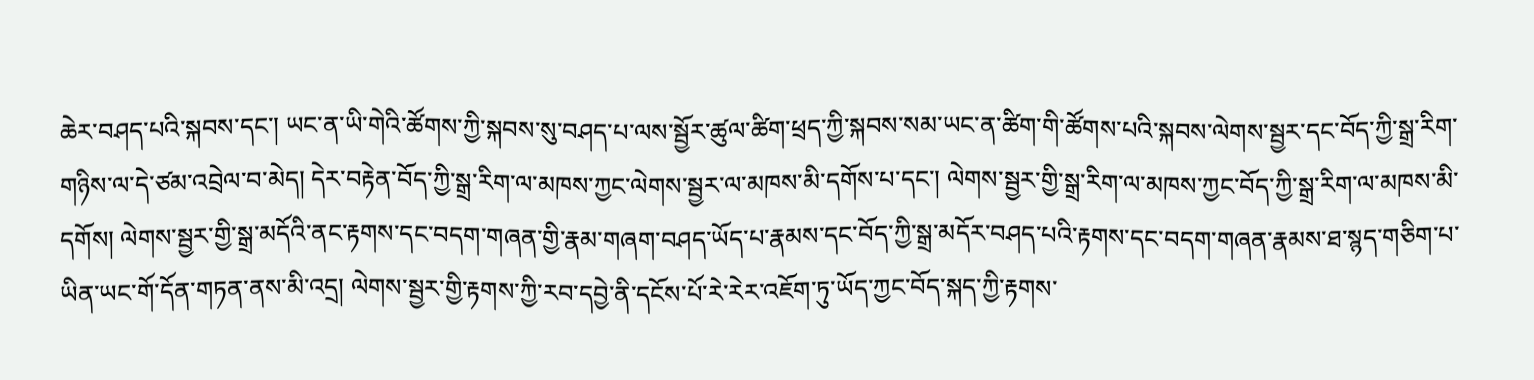ཆེར་བཤད་པའི་སྐབས་དང་། ཡང་ན་ཡི་གེའི་ཚོགས་ཀྱི་སྐབས་སུ་བཤད་པ་ལས་སྦྱོར་ཚུལ་ཚིག་ཕྲད་ཀྱི་སྐབས་སམ་ཡང་ན་ཚིག་གི་ཚོགས་པའི་སྐབས་ལེགས་སྦྱར་དང་བོད་ཀྱི་སྒྲ་རིག་གཉིས་ལ་དེ་ཙམ་འབྲེལ་བ་མེད། དེར་བརྟེན་བོད་ཀྱི་སྒྲ་རིག་ལ་མཁས་ཀྱང་ལེགས་སྦྱར་ལ་མཁས་མི་དགོས་པ་དང་། ལེགས་སྦྱར་གྱི་སྒྲ་རིག་ལ་མཁས་ཀྱང་བོད་ཀྱི་སྒྲ་རིག་ལ་མཁས་མི་དགོས། ལེགས་སྦྱར་གྱི་སྒྲ་མདོའི་ནང་རྟགས་དང་བདག་གཞན་གྱི་རྣམ་གཞག་བཤད་ཡོད་པ་རྣམས་དང་བོད་ཀྱི་སྒྲ་མདོར་བཤད་པའི་རྟགས་དང་བདག་གཞན་རྣམས་ཐ་སྙད་གཅིག་པ་ཡིན་ཡང་གོ་དོན་གཏན་ནས་མི་འདྲ། ལེགས་སྦྱར་གྱི་རྟགས་ཀྱི་རབ་དབྱེ་ནི་དངོས་པོ་རེ་རེར་འཇོག་ཏུ་ཡོད་ཀྱང་བོད་སྐད་ཀྱི་རྟགས་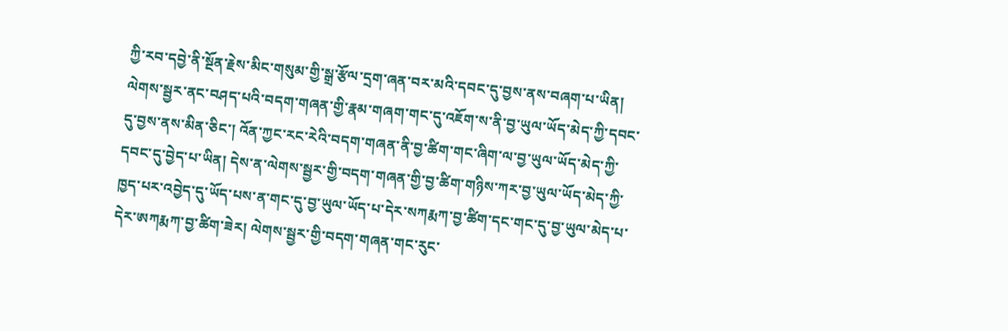ཀྱི་རབ་དབྱེ་ནི་སྔོན་རྗེས་མིང་གསུམ་གྱི་སྒྲ་རྩོལ་དྲག་ཞན་བར་མའི་དབང་དུ་བྱས་ནས་བཞག་པ་ཡིན། ལེགས་སྦྱར་ནང་བཤད་པའི་བདག་གཞན་གྱི་རྣམ་གཞག་གང་དུ་འཇོག་ས་ནི་བྱ་ཡུལ་ཡོད་མེད་ཀྱི་དབང་དུ་བྱས་ནས་མིན་ཅིང་། འོན་ཀྱང་རང་རེའི་བདག་གཞན་ནི་བྱ་ཚིག་གང་ཞིག་ལ་བྱ་ཡུལ་ཡོད་མེད་ཀྱི་དབང་དུ་བྱེད་པ་ཡིན། དེས་ན་ལེགས་སྦྱར་གྱི་བདག་གཞན་གྱི་བྱ་ཚིག་གཉིས་ཀར་བྱ་ཡུལ་ཡོད་མེད་ཀྱི་ཁྱད་པར་འབྱེད་དུ་ཡོད་པས་ན་གང་དུ་བྱ་ཡུལ་ཡོད་པ་དེར་སཀརྨཀ་བྱ་ཚིག་དང་གང་དུ་བྱ་ཡུལ་མེད་པ་དེར་ཨཀརྨཀ་བྱ་ཚིག་ཟེར། ལེགས་སྦྱར་གྱི་བདག་གཞན་གང་རུང་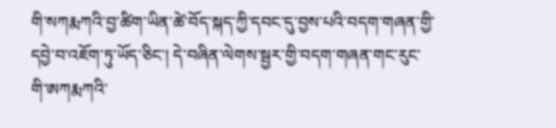གི་སཀརྨཀའི་བྱ་ཚིག་ཡིན་ཚེ་བོད་སྐད་ཀྱི་དབང་དུ་བྱས་པའི་བདག་གཞན་གྱི་དབྱེ་བ་འཇོག་ཏུ་ཡོད་ཅིང་། དེ་བཞིན་ལེགས་སྦྱར་གྱི་བདག་གཞན་གང་རུང་གི་ཨཀརྨཀའི་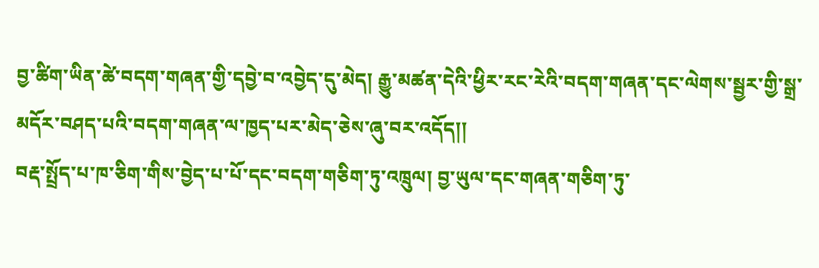བྱ་ཚིག་ཡིན་ཚེ་བདག་གཞན་གྱི་དབྱེ་བ་འབྱེད་དུ་མེད། རྒྱུ་མཚན་དེའི་ཕྱིར་རང་རེའི་བདག་གཞན་དང་ལེགས་སྦྱར་གྱི་སྒྲ་མདོར་བཤད་པའི་བདག་གཞན་ལ་ཁྱད་པར་མེད་ཅེས་ཞུ་བར་འདོད།།
བརྡ་སྤྲོད་པ་ཁ་ཅིག་གིས་བྱེད་པ་པོ་དང་བདག་གཅིག་ཏུ་འཁྲུལ། བྱ་ཡུལ་དང་གཞན་གཅིག་ཏུ་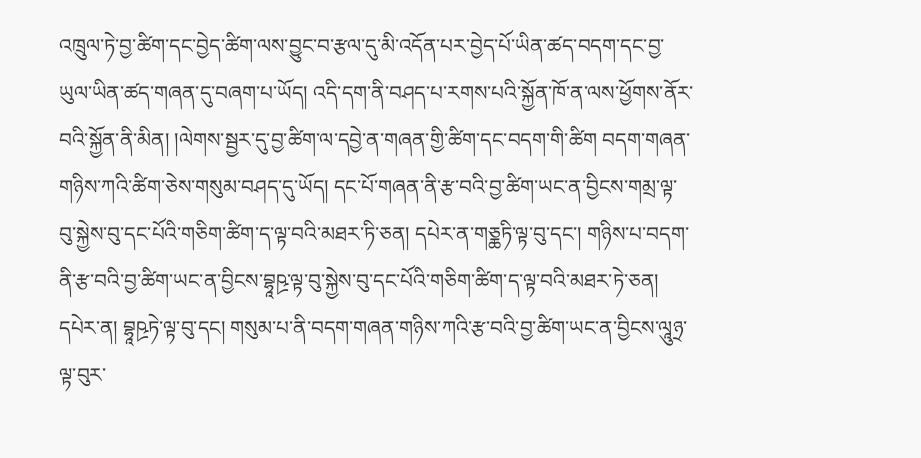འཁྲུལ་ཏེ་བྱ་ཚིག་དང་བྱེད་ཚིག་ལས་བྱུང་བ་རྩལ་དུ་མི་འདོན་པར་བྱེད་པོ་ཡིན་ཚད་བདག་དང་བྱ་ཡུལ་ཡིན་ཚད་གཞན་དུ་བཞག་པ་ཡོད། འདི་དག་ནི་བཤད་པ་རགས་པའི་སྐྱོན་ཁོ་ན་ལས་ཕྱོགས་ནོར་བའི་སྐྱོན་ནི་མིན། །ལེགས་སྦྱར་དུ་བྱ་ཚིག་ལ་དབྱེ་ན་གཞན་གྱི་ཚིག་དང་བདག་གི་ཚིག བདག་གཞན་གཉིས་ཀའི་ཚིག་ཅེས་གསུམ་བཤད་དུ་ཡོད། དང་པོ་གཞན་ནི་རྩ་བའི་བྱ་ཚིག་ཡང་ན་བྱིངས་གམྲ་ལྟ་བུ་སྐྱེས་བུ་དང་པོའི་གཅིག་ཚིག་ད་ལྟ་བའི་མཐར་ཏི་ཅན། དཔེར་ན་གཅྖཏི་ལྟ་བུ་དང་། གཉིས་པ་བདག་ནི་རྩ་བའི་བྱ་ཚིག་ཡང་ན་བྱིངས་བྷཱཥྲ་ལྟ་བུ་སྐྱེས་བུ་དང་པོའི་གཅིག་ཚིག་ད་ལྟ་བའི་མཐར་ཏེ་ཅན། དཔེར་ན། བྷཱཥྲཏེ་ལྟ་བུ་དང། གསུམ་པ་ནི་བདག་གཞན་གཉིས་ཀའི་རྩ་བའི་བྱ་ཚིག་ཡང་ན་བྱིངས་ལཱུཉྲ་ལྟ་བུར་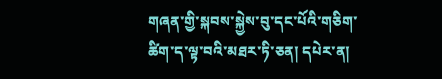གཞན་གྱི་སྐབས་སྐྱེས་བུ་དང་པོའི་གཅིག་ཚིག་ད་ལྟ་བའི་མཐར་ཏི་ཅན། དཔེར་ན།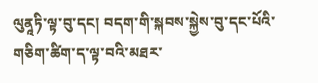ལུནཱཏི་ལྟ་བུ་དང། བདག་གི་སྐབས་སྐྱེས་བུ་དང་པོའི་གཅིག་ཚིག་ད་ལྟ་བའི་མཐར་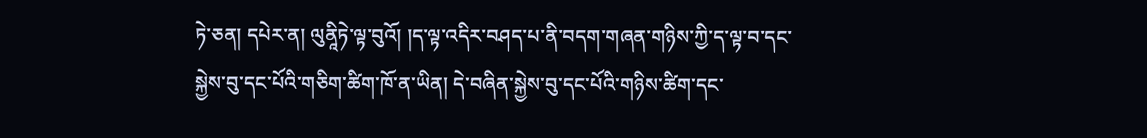ཏེ་ཅན། དཔེར་ན། ལུནཱིཏེ་ལྟ་བུའོ། །ད་ལྟ་འདིར་བཤད་པ་ནི་བདག་གཞན་གཉིས་ཀྱི་ད་ལྟ་བ་དང་སྐྱེས་བུ་དང་པོའི་གཅིག་ཚིག་ཁོ་ན་ཡིན། དེ་བཞིན་སྐྱེས་བུ་དང་པོའི་གཉིས་ཚིག་དང་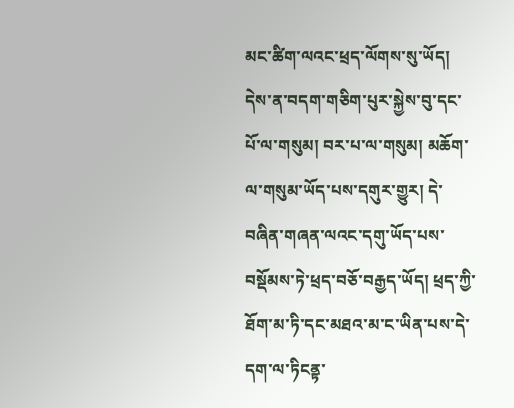མང་ཚིག་ལའང་ཕྲད་ལོགས་སུ་ཡོད། དེས་ན་བདག་གཅིག་པུར་སྐྱེས་བུ་དང་པོ་ལ་གསུམ། བར་པ་ལ་གསུམ། མཆོག་ལ་གསུམ་ཡོད་པས་དགུར་གྱུར། དེ་བཞིན་གཞན་ལའང་དགུ་ཡོད་པས་བསྡོམས་ཏེ་ཕྲད་བཅོ་བརྒྱད་ཡོད། ཕྲད་ཀྱི་ཐོག་མ་ཏི་དང་མཐའ་མ་ང་ཡིན་པས་དེ་དག་ལ་ཏིངནྟ་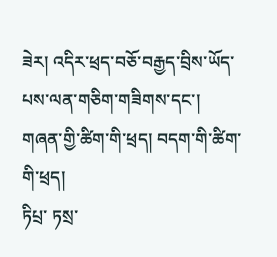ཟེར། འདིར་ཕྲད་བཅོ་བརྒྱད་བྲིས་ཡོད་པས་ལན་གཅིག་གཟིགས་དང་།
གཞན་གྱི་ཚིག་གི་ཕྲད། བདག་གི་ཚིག་གི་ཕྲད།
ཏིཔྲ་ ཏསྲ་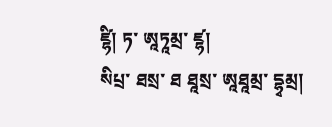ཛྷི། ཏ་ ཨཱཏཱམྲ་ ཛྷ།
སིཔྲ་ ཐསྲ་ ཐ ཐཱསྲ་ ཨཱཐཱམྲ་ དྷྭམྲ།